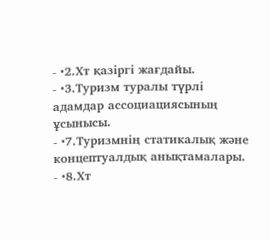- •2.Хт қазіргі жағдайы.
- •3.Туризм туралы түрлі адамдар ассоциациясының ұсынысы.
- •7.Туризмнің статикалық және концептуалдық анықтамалары.
- •8.Хт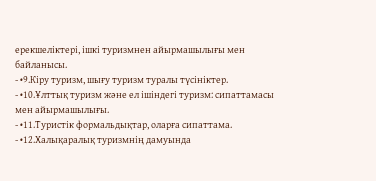ерекшеліктері, ішкі туризмнен айырмашылығы мен байланысы.
- •9.Кіру туризм, шығу туризм туралы түсініктер.
- •10.Ұлттық туризм және ел ішіндегі туризм: сипаттамасы мен айырмашылығы.
- •11.Туристік формальдықтар, оларға сипаттама.
- •12.Халықаралық туризмнің дамуында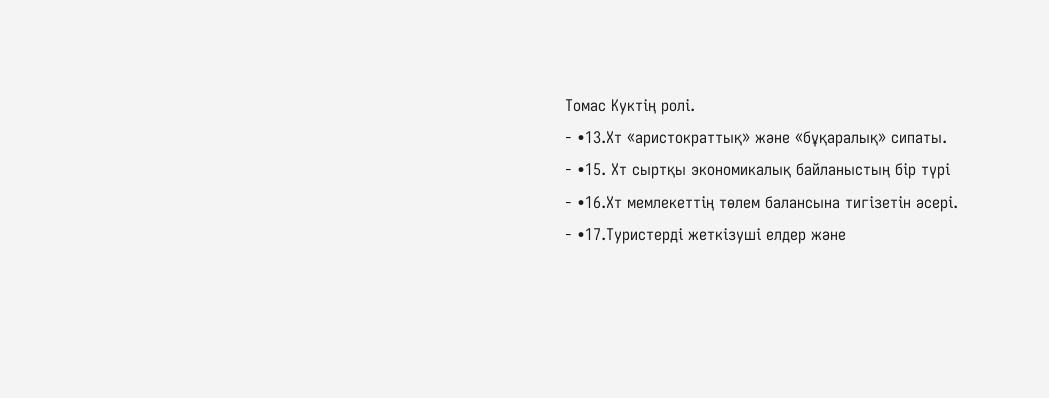Томас Куктің ролі.
- •13.Хт «аристократтық» және «бұқаралық» сипаты.
- •15. Хт сыртқы экономикалық байланыстың бір түрі
- •16.Хт мемлекеттің төлем балансына тигізетін әсері.
- •17.Туристерді жеткізуші елдер және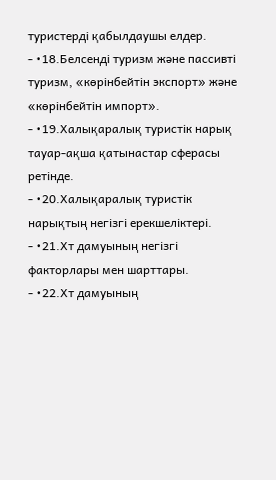туристерді қабылдаушы елдер.
- •18.Белсенді туризм және пассивті туризм, «көрінбейтін экспорт» және «көрінбейтін импорт».
- •19.Халықаралық туристік нарық тауар-ақша қатынастар сферасы ретінде.
- •20.Халықаралық туристік нарықтың негізгі ерекшеліктері.
- •21.Хт дамуының негізгі факторлары мен шарттары.
- •22.Хт дамуының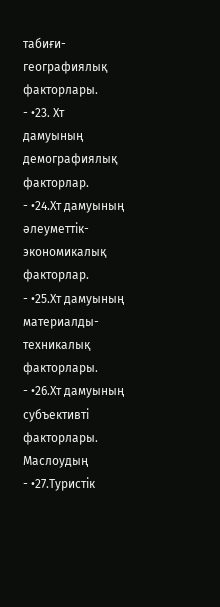табиғи-географиялық факторлары.
- •23. Хт дамуының демографиялық факторлар.
- •24.Хт дамуының әлеуметтік-экономикалық факторлар.
- •25.Хт дамуының материалды-техникалық факторлары.
- •26.Хт дамуының субъективті факторлары. Маслоудың
- •27.Туристік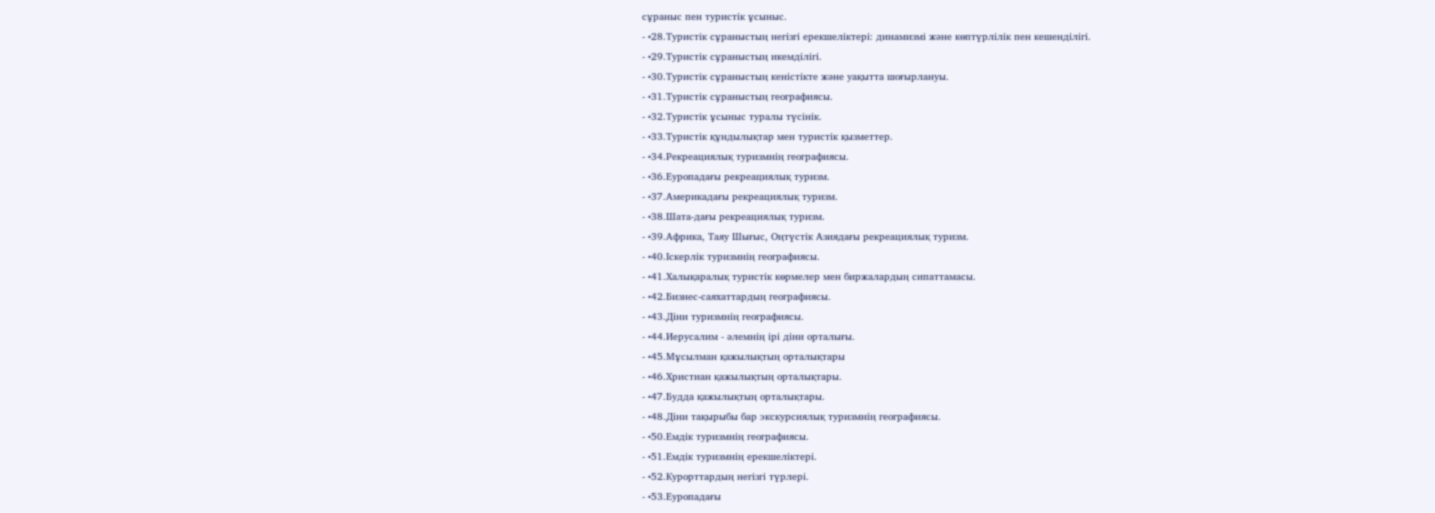сұраныс пен туристік ұсыныс.
- •28.Туристік сұраныстың негізгі ерекшеліктері: динамизмі және көптүрлілік пен кешенділігі.
- •29.Туристік сұраныстың икемділігі.
- •30.Туристік сұраныстың кеністікте және уақытта шоғырлануы.
- •31.Туристік сұраныстың географиясы.
- •32.Туристік ұсыныс туралы түсінік.
- •33.Туристік құндылықтар мен туристік қызметтер.
- •34.Рекреациялық туризмнің географиясы.
- •36.Еуропадағы рекреациялық туризм.
- •37.Америкадағы рекреациялық туризм.
- •38.Шата-дағы рекреациялық туризм.
- •39.Африка, Таяу Шығыс, Оңтүстік Азиядағы рекреациялық туризм.
- •40.Іскерлік туризмнің географиясы.
- •41.Халықаралық туристік көрмелер мен биржалардың сипаттамасы.
- •42.Бизнес-саяхаттардың географиясы.
- •43.Діни туризмнің географиясы.
- •44.Иерусалим - әлемнің ірі діни орталығы.
- •45.Мұсылман қажылықтың орталықтары
- •46.Христиан қажылықтың орталықтары.
- •47.Будда қажылықтың орталықтары.
- •48.Діни тақырыбы бар экскурсиялық туризмнің географиясы.
- •50.Емдік туризмнің географиясы.
- •51.Емдік туризмнің ерекшеліктері.
- •52.Курорттардың негізгі түрлері.
- •53.Еуропадағы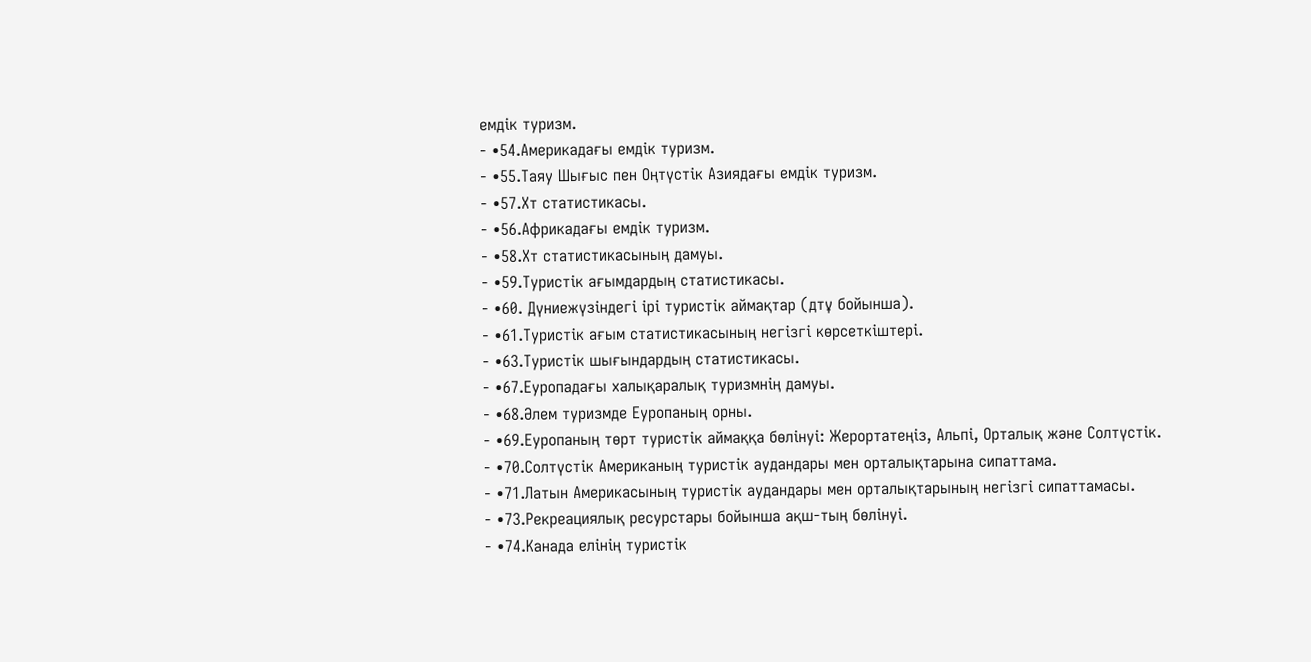емдік туризм.
- •54.Америкадағы емдік туризм.
- •55.Таяу Шығыс пен Оңтүстік Азиядағы емдік туризм.
- •57.Хт статистикасы.
- •56.Африкадағы емдік туризм.
- •58.Хт статистикасының дамуы.
- •59.Туристік ағымдардың статистикасы.
- •60. Дүниежүзіндегі ірі туристік аймақтар (дтұ бойынша).
- •61.Туристік ағым статистикасының негізгі көрсеткіштері.
- •63.Туристік шығындардың статистикасы.
- •67.Еуропадағы халықаралық туризмнің дамуы.
- •68.Әлем туризмде Еуропаның орны.
- •69.Еуропаның төрт туристік аймаққа бөлінуі: Жерортатеңіз, Альпі, Орталық және Солтүстік.
- •70.Солтүстік Американың туристік аудандары мен орталықтарына сипаттама.
- •71.Латын Америкасының туристік аудандары мен орталықтарының негізгі сипаттамасы.
- •73.Рекреациялық ресурстары бойынша ақш-тың бөлінуі.
- •74.Канада елінің туристік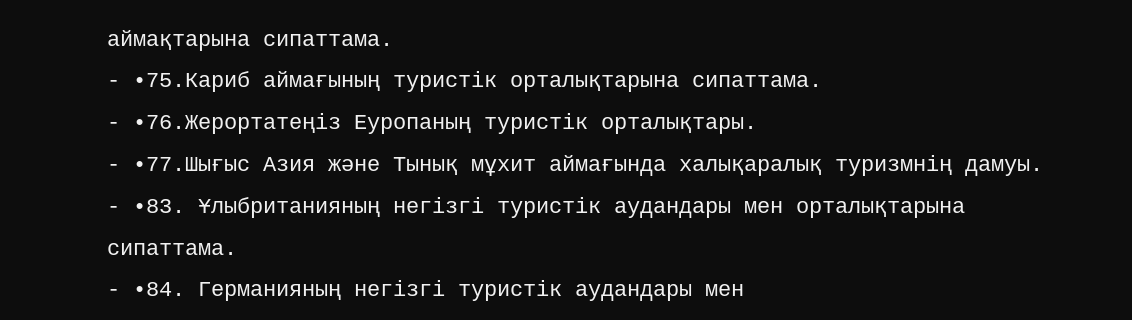аймақтарына сипаттама.
- •75.Кариб аймағының туристік орталықтарына сипаттама.
- •76.Жерортатеңіз Еуропаның туристік орталықтары.
- •77.Шығыс Азия және Тынық мұхит аймағында халықаралық туризмнің дамуы.
- •83. Ұлыбританияның негізгі туристік аудандары мен орталықтарына сипаттама.
- •84. Германияның негізгі туристік аудандары мен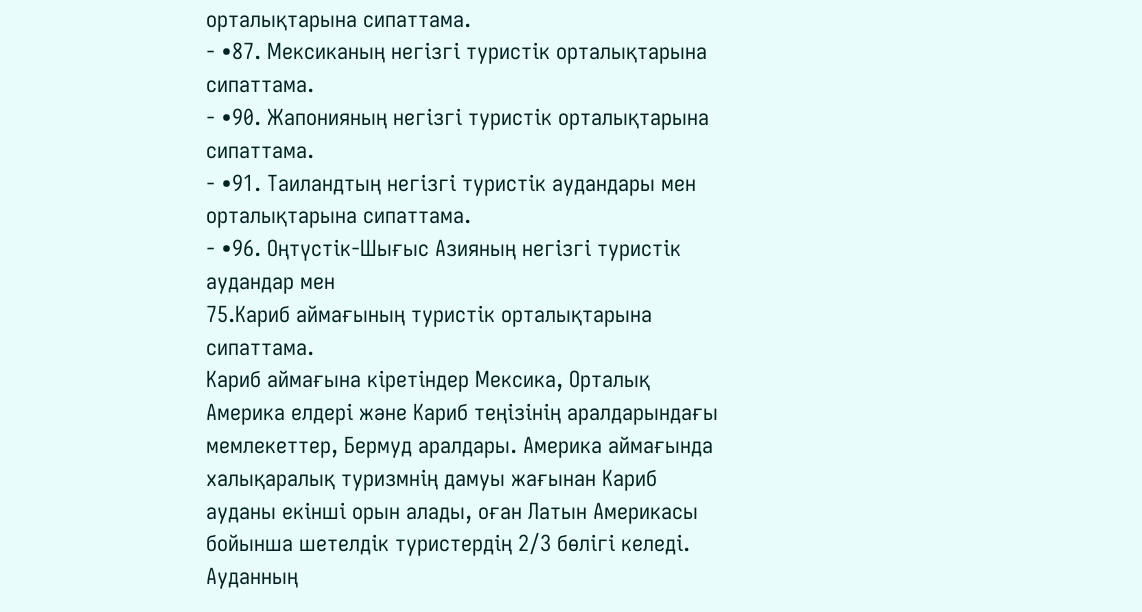орталықтарына сипаттама.
- •87. Мексиканың негізгі туристік орталықтарына сипаттама.
- •90. Жапонияның негізгі туристік орталықтарына сипаттама.
- •91. Таиландтың негізгі туристік аудандары мен орталықтарына сипаттама.
- •96. Оңтүстік-Шығыс Азияның негізгі туристік аудандар мен
75.Кариб аймағының туристік орталықтарына сипаттама.
Кариб аймағына кіретіндер Мексика, Орталық Америка елдері және Кариб теңізінің аралдарындағы мемлекеттер, Бермуд аралдары. Америка аймағында халықаралық туризмнің дамуы жағынан Кариб ауданы екінші орын алады, оған Латын Америкасы бойынша шетелдік туристердің 2/3 бөлігі келеді. Ауданның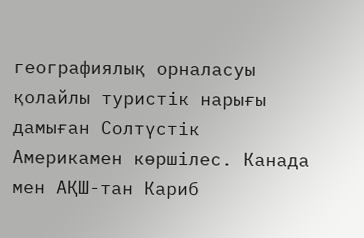географиялық орналасуы қолайлы туристік нарығы дамыған Солтүстік Америкамен көршілес. Канада мен АҚШ-тан Кариб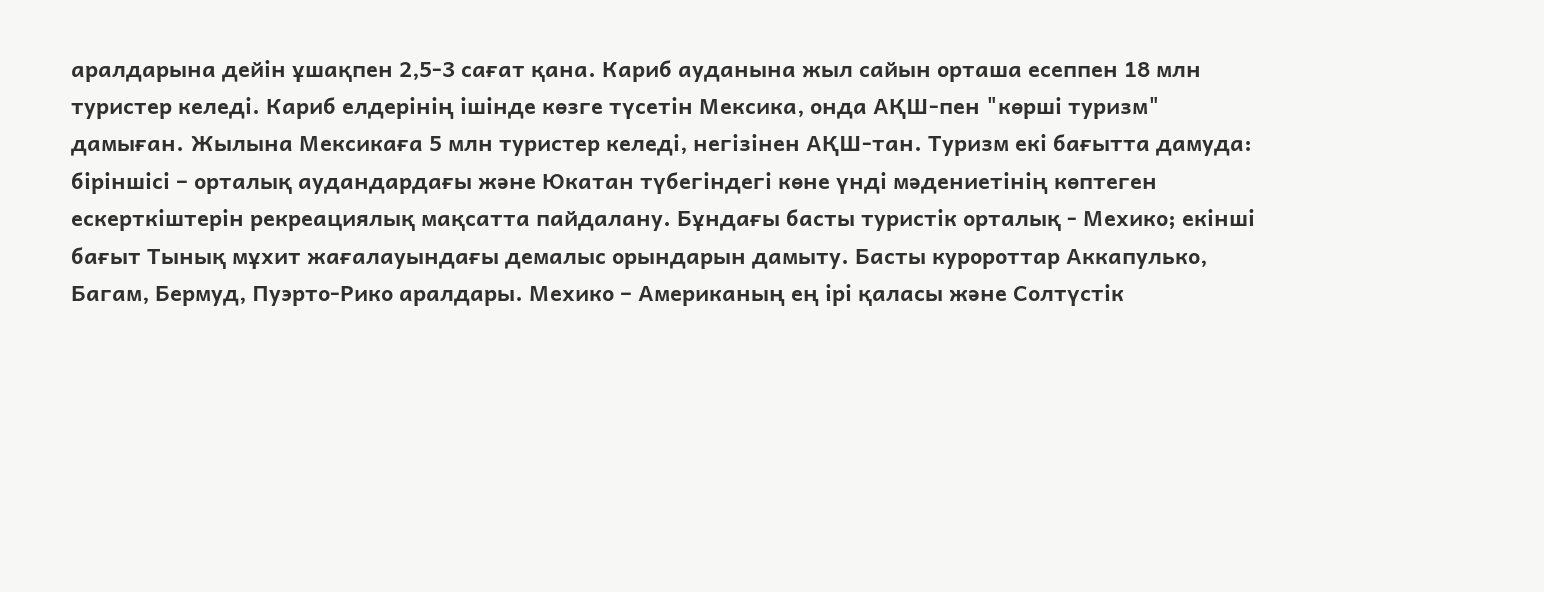аралдарына дейін ұшақпен 2,5-3 сағат қана. Кариб ауданына жыл сайын орташа есеппен 18 млн туристер келеді. Кариб елдерінің ішінде көзге түсетін Мексика, онда АҚШ-пен "көрші туризм" дамыған. Жылына Мексикаға 5 млн туристер келеді, негізінен АҚШ-тан. Туризм екі бағытта дамуда: біріншісі – орталық аудандардағы және Юкатан түбегіндегі көне үнді мәдениетінің көптеген ескерткіштерін рекреациялық мақсатта пайдалану. Бұндағы басты туристік орталық - Мехико; екінші бағыт Тынық мұхит жағалауындағы демалыс орындарын дамыту. Басты куророттар Аккапулько, Багам, Бермуд, Пуэрто-Рико аралдары. Мехико – Американың ең ірі қаласы және Солтүстік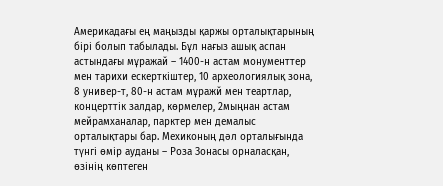Америкадағы ең маңызды қаржы орталықтарының бірі болып табылады. Бұл нағыз ашық аспан астындағы мұражай – 1400-н астам монументтер мен тарихи ескерткіштер, 10 археологиялық зона, 8 универ-т, 80-н астам мұражй мен теартлар, концерттік залдар, көрмелер, 2мыңнан астам мейрамханалар, парктер мен демалыс орталықтары бар. Мехиконың дәл орталығында түнгі өмір ауданы – Роза Зонасы орналасқан, өзінің көптеген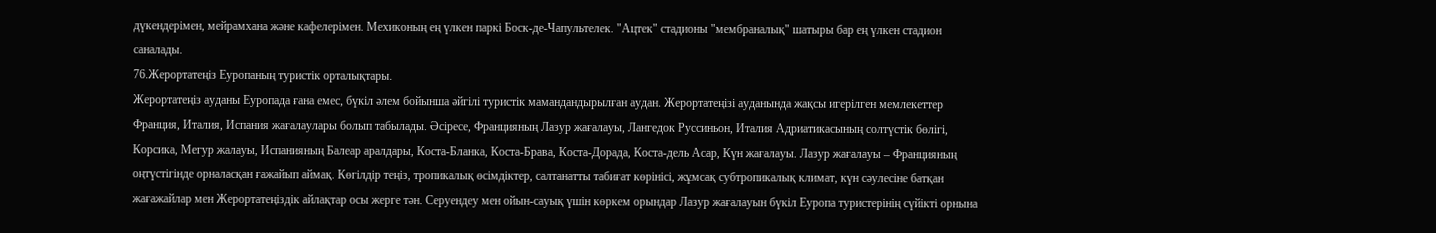дүкендерімен, мейрамхана және кафелерімен. Мехиконың ең үлкен паркі Боск-де-Чапультелек. "Ацтек" стадионы "мембраналық" шатыры бар ең үлкен стадион саналады.
76.Жерортатеңіз Еуропаның туристік орталықтары.
Жерортатеңіз ауданы Еуропада ғана емес, бүкіл әлем бойынша әйгілі туристік мамандандырылған аудан. Жерортатеңізі ауданында жақсы игерілген мемлекеттер Франция, Италия, Испания жағалаулары болып табылады. Әсіресе, Францияның Лазур жағалауы, Лангедок Руссиньон, Италия Адриатикасының солтүстік бөлігі, Корсика, Мегур жалауы, Испанияның Балеар аралдары, Коста-Бланка, Коста-Брава, Коста-Дорада, Коста-дель Асар, Күн жағалауы. Лазур жағалауы – Францияның оңтүстігінде орналасқан ғажайып аймақ. Көгілдір теңіз, тропикалық өсімдіктер, салтанатты табиғат көрінісі, жұмсақ субтропикалық климат, күн сәулесіне батқан жағажайлар мен Жерортатеңіздік айлақтар осы жерге тән. Серуендеу мен ойын-сауық үшін көркем орындар Лазур жағалауын бүкіл Еуропа туристерінің сүйікті орнына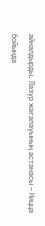айналдырды. Лазур жағалауының астанасы – Ницца бойында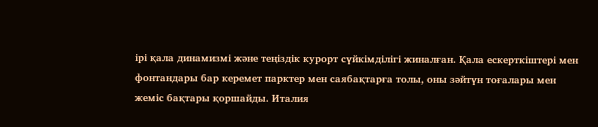ірі қала динамизмі және теңіздік курорт сүйкімділігі жиналған. Қала ескерткіштері мен фонтандары бар керемет парктер мен саябақтарға толы, оны зәйтүн тоғалары мен жеміс бақтары қоршайды. Италия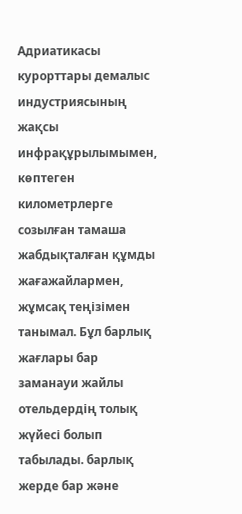Адриатикасы курорттары демалыс индустриясының жақсы инфрақұрылымымен, көптеген километрлерге созылған тамаша жабдықталған құмды жағажайлармен, жұмсақ теңізімен танымал. Бұл барлық жағлары бар заманауи жайлы отельдердің толық жүйесі болып табылады. барлық жерде бар және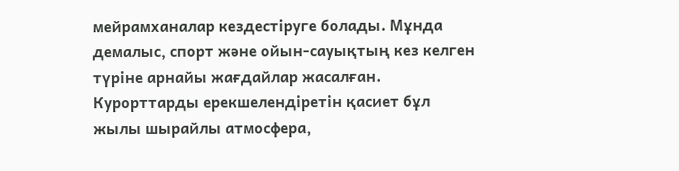мейрамханалар кездестіруге болады. Мұнда демалыс, спорт және ойын-сауықтың кез келген түріне арнайы жағдайлар жасалған. Курорттарды ерекшелендіретін қасиет бұл жылы шырайлы атмосфера,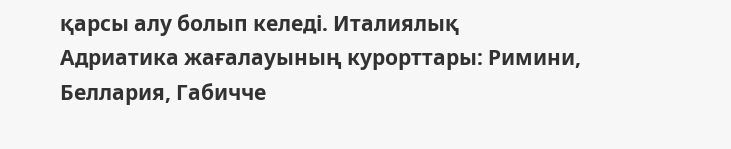қарсы алу болып келеді. Италиялық Адриатика жағалауының курорттары: Римини, Беллария, Габичче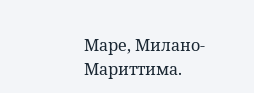Маре, Милано-Мариттима.